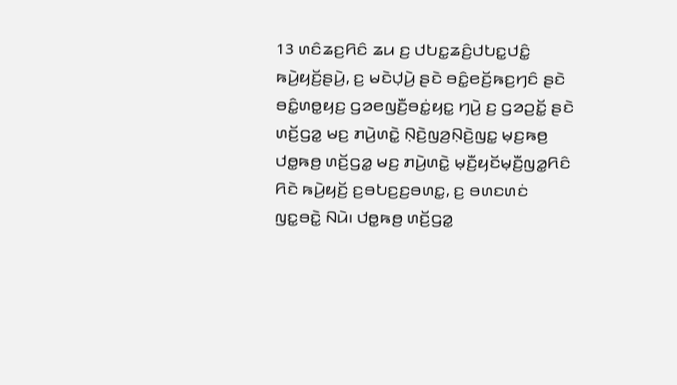13 ꤛꤢꤨꤘꤢ꤬ꤖꤢꤨ ꤘꤣ ꤢ꤬ ꤓꤝꤢ꤭ꤘꤢꤨ꤬ꤓꤝꤢ꤭ꤓꤢꤨ꤭ ꤒꤣꤧ꤬ꤟꤢꤩ꤬ꤔꤣꤧ꤬, ꤢ꤬ ꤗꤢꤧꤓ꤫ꤣꤧ꤬ ꤔꤢꤧ ꤋꤢꤨ꤭ꤕꤢꤩ꤬ꤒꤢ꤬ꤚꤢꤨ ꤔꤢꤧ ꤋꤢꤨ꤭ꤛꤥ꤭ꤟꤢ꤬ ꤞꤤꤕꤜꤢꤪ꤬ꤋꤢꤦ꤭ꤟꤢ꤭ ꤚꤣꤧ꤬ ꤢ꤬ ꤞꤤꤑꤢꤩ꤭ ꤔꤢꤧ ꤛꤢꤩ꤬ꤞꤤ꤭ ꤗꤢ꤬ ꤊꤣꤧ꤬ꤛꤢꤧ꤭ ꤡ꤫ꤢꤧ꤬ꤜꤤ꤬ꤡ꤫ꤢꤧ꤬ꤜꤢ꤭ ꤗ꤫ꤢ꤬ꤒꤥ꤬ ꤓꤥ꤭ꤒꤥ꤬ ꤛꤢꤩ꤬ꤞꤤ꤭ ꤗꤢ꤬ ꤊꤣꤧ꤬ꤛꤢꤧ꤭ ꤗ꤫ꤢꤪ꤬ꤟꤢꤩꤗ꤫ꤢꤪ꤬ꤜꤤ꤭ꤖꤢꤨ ꤖꤢꤧ ꤒꤣꤧ꤬ꤟꤢꤩ꤬ ꤢ꤬ꤋꤝꤢ꤬ꤢ꤬ꤋꤛꤢ꤭, ꤢ꤬ ꤋꤛꤢꤛꤢꤦ ꤜꤢ꤭ꤋꤢꤧ꤭ ꤡꤣꤧ꤯ ꤓꤥ꤭ꤒꤥ꤬ ꤛꤢꤩ꤬ꤞꤤ꤭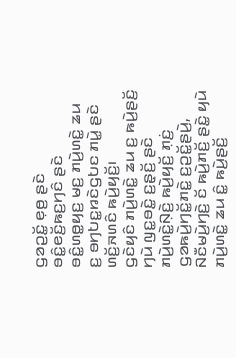ꤞꤤꤑꤢꤩ꤭ ꤕ꤫ꤥ꤬ ꤔꤢꤧ ꤋꤢꤨ꤭ꤕꤢꤩ꤬ꤒꤢ꤬ꤚꤢꤨ ꤔꤢꤧ ꤋꤢꤨ꤭ꤛꤥ꤭ꤟꤢ꤬ ꤗꤢ꤬ ꤊꤣꤧ꤬ꤛꤢꤧ꤭ ꤘꤣ ꤢ꤬ ꤋꤚꤝꤢ꤭ꤙꤢꤧꤞꤝꤢ ꤊꤣꤧ꤭ ꤔꤢꤧ ꤛꤢꤩ꤬ꤏꤛꤢꤨ ꤒꤣꤧ꤬ꤟꤢꤩ꤬꤯
ꤞꤢꤧꤟꤢꤨ ꤊꤣꤧ꤬ꤛꤢꤧ꤭ ꤘꤣ ꤢ꤬ ꤒꤣꤧ꤬ꤔꤢꤩ꤬ ꤚꤣꤧ ꤜꤢ꤭ꤋꤢꤧ꤭ ꤢ꤬ꤔ꤫ꤢꤩ꤬ ꤔꤢꤧ ꤊꤣꤧ꤬ꤛꤢꤧ꤭ꤡ꤫ꤢꤧ꤬ ꤒꤣꤧ꤬ꤟꤢꤩ꤬ ꤊ꤫ꤢꤦ꤬ ꤞꤤꤒꤣꤧ꤬ꤚꤢꤩ꤭ꤊꤢꤧ꤭ ꤢ꤬ꤑꤢꤩ꤭ꤔꤣꤧ꤬, ꤡꤢꤪꤗꤣꤧ꤬ꤚꤢꤧ꤬ ꤢꤩ ꤒꤣꤧ꤬ꤊꤢꤩ꤬ ꤔꤢꤧ꤭ ꤟꤣꤧ ꤊꤣꤧ꤬ꤛꤢꤧ꤭ ꤘꤣ ꤢꤨ꤭ ꤒꤣꤧ꤬ꤔꤢꤩ꤬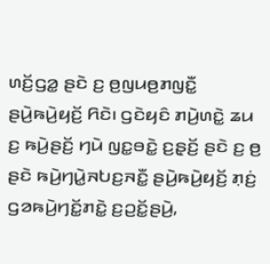ꤛꤢꤩ꤬ꤞꤤ꤭ ꤔꤢꤧ ꤢ꤬ ꤥ꤬ꤜꤣꤥ꤬ꤊꤜꤢꤪ꤭ ꤔꤣꤧ꤬ꤒꤣꤧ꤬ꤟꤢꤩ꤬ ꤖꤢꤧ꤯ ꤞꤢꤧꤟꤢꤨ ꤊꤣꤧ꤬ꤛꤢꤧ꤭ ꤘꤣ ꤢ꤬ ꤒꤣꤧ꤬ꤔꤢꤩ꤬ ꤚꤣꤧ ꤜꤢ꤭ꤋꤢꤧ꤭ ꤢ꤬ꤔ꤫ꤢꤩ꤬ ꤔꤢꤧ ꤢ꤬ ꤥ꤬ ꤔꤢꤧ ꤒꤣꤧ꤬ꤚꤣꤧ꤭ꤏꤝꤢ꤬ꤏꤢꤪ꤭ ꤔꤣꤧ꤬ꤒꤣꤧ꤬ꤟꤢꤩ꤬ ꤊ꤫ꤢꤦ꤬ ꤞꤤꤒꤣꤧ꤬ꤚꤢꤩ꤭ꤊꤢꤧ꤭ ꤢ꤬ꤑꤢꤩ꤭ꤔꤣꤧ꤬,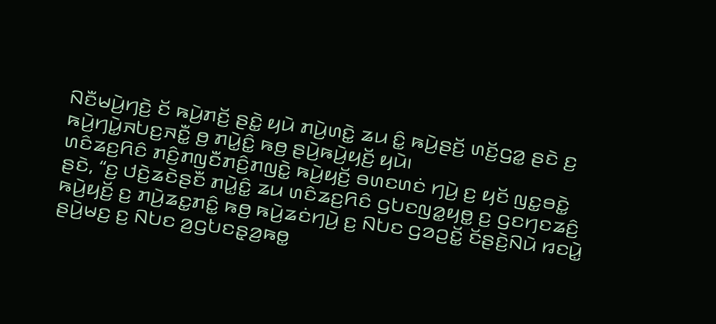ꤡꤢꤪꤗꤣꤧ꤬ꤚꤢꤧ꤬ ꤢꤩ ꤒꤣꤧ꤬ꤊꤢꤩ꤬ ꤔꤢꤧ꤭ ꤟꤣꤧ ꤊꤣꤧ꤬ꤛꤢꤧ꤭ ꤘꤣ ꤢꤨ꤭ ꤒꤣꤧ꤬ꤔꤢꤩ꤬ ꤛꤢꤩ꤬ꤞꤤ꤭ ꤔꤢꤧ ꤢ꤬ ꤒꤣꤧ꤬ꤚꤣꤧ꤭ꤏꤝꤢ꤬ꤏꤢꤪ꤭ ꤥ꤬ ꤊꤣꤧ꤭ꤢꤨ꤭ ꤒꤥ꤬ ꤔꤣꤧ꤬ꤒꤣꤧ꤬ꤟꤢꤩ꤬ ꤟꤣꤧ꤯
ꤛꤢꤨꤘꤢ꤬ꤖꤢꤨ ꤊꤢꤨ꤬ꤊꤜꤢꤪꤊꤢꤨ꤬ꤊꤜꤢꤧ꤭ ꤒꤣꤧ꤬ꤟꤢꤩ꤬ ꤋꤛꤢꤛꤢꤦ ꤚꤣꤧ꤬ ꤢ꤬ ꤟꤢꤩ ꤜꤢ꤭ꤋꤢꤧ꤭ ꤔꤢꤧ, “ꤢ꤬ ꤓꤢꤧ꤬ꤘꤢꤧꤔꤢꤪ ꤊꤣꤧ꤭ꤢꤨ꤭ ꤘꤣ ꤛꤢꤨꤘꤢ꤬ꤖꤢꤨ ꤞꤝꤢꤜꤤ꤭ꤟꤥ꤭ ꤢ꤬ ꤞꤢꤚꤢꤘꤢꤨ꤬ ꤒꤣꤧ꤬ꤟꤢꤩ꤬ ꤢ꤬ ꤊꤣꤧ꤬ꤘꤢ꤭ꤊꤢꤨ꤭ ꤒꤥ꤬ ꤒꤣꤧ꤬ꤘꤢꤦꤚꤣꤧ꤬ ꤢ꤬ ꤡꤝꤢ ꤞꤤꤑꤢꤩ꤭ ꤢꤩꤔꤢꤧ꤬ꤡꤣꤧ ꤙꤢꤣꤧ꤭ ꤔꤣꤧ꤬ꤗꤢ꤬ ꤢ꤬ ꤡꤝꤢ ꤤ꤬ꤞꤝꤢꤔ꤫ꤤ꤬ꤒꤥ꤭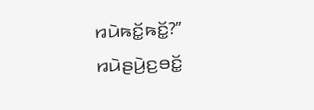ꤙꤣꤧꤒꤢꤩ꤭ꤒꤢꤩ꤭?”
ꤙꤣꤧꤔꤣꤧ꤬ꤢ꤬ꤋꤢꤩ꤭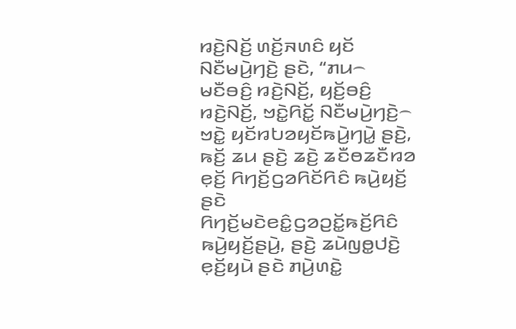ꤙꤢꤧ꤬ꤡꤢꤩ꤬ ꤛꤢꤩ꤬ꤏꤛꤢꤨ ꤟꤢꤩ ꤡꤢꤪꤗꤣꤧ꤬ꤚꤢꤧ꤬ ꤔꤢꤧ, “ꤊꤣ꤮ ꤗꤢꤪꤋꤢꤨ꤬ ꤙꤢꤧ꤬ꤡꤢꤩ꤬, ꤟꤢꤩ꤬ꤋꤢꤨ꤬ ꤙꤢꤧ꤬ꤡꤢꤩ꤬, ꤠꤢꤧ꤭ꤖꤢꤩ꤭ ꤡꤢꤪꤗꤣꤧ꤬ꤚꤢꤧ꤬꤮ ꤠꤢꤧ꤭ ꤟꤢꤩꤙꤝꤤꤟꤢꤩꤒꤣꤧ꤬ꤚꤣꤧ꤭ ꤔꤢꤧ꤬, ꤒꤢꤩ꤬ ꤘꤣ ꤔꤢꤧ꤬ ꤘꤢꤧ꤬ ꤘꤢꤪꤥꤘꤢꤪꤙꤤ ꤕ꤫ꤢꤩ꤬ ꤖꤚꤢꤩ꤬ꤞꤤꤖꤢꤩꤖꤢꤨ ꤒꤣꤧ꤬ꤟꤢꤩ꤬ ꤔꤢꤧ ꤖꤚꤢꤩ꤬ꤗꤢꤧꤕꤢꤨ꤭ꤞꤤꤑꤢꤩ꤭ꤒꤢꤩ꤬ꤖꤢꤨ ꤒꤣꤧ꤬ꤟꤢꤩ꤬ꤔꤣꤧ꤬, ꤔꤢꤧ꤬ ꤘꤣꤧꤜꤥ꤭ꤓꤢꤧ꤬ ꤕ꤫ꤢꤩ꤬ꤟꤣꤧ ꤔꤢꤧ ꤊꤣꤧ꤬ꤛꤢꤧ꤭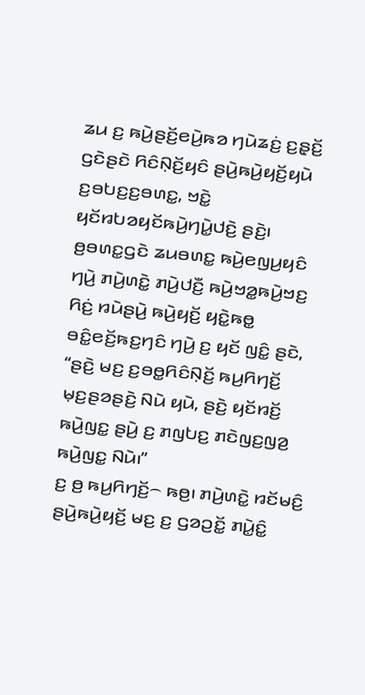ꤘꤣ ꤢ꤬ ꤒꤣꤧ꤬ꤔꤢꤩ꤬ꤕꤣꤧ꤬ꤒꤤ ꤚꤣꤧꤘꤢꤦ꤬ ꤢ꤬ꤔ꤫ꤢꤩ꤬ ꤞꤢꤧꤔꤢꤧ ꤖꤢꤨꤡ꤫ꤢꤩ꤬ꤟꤢꤨ ꤔꤣꤧ꤬ꤒꤣꤧ꤬ꤟꤢꤩ꤬ꤟꤣꤧ ꤢ꤬ꤋꤝꤢ꤬ꤢ꤬ꤋꤛꤢ꤭, ꤠꤢꤧ꤭ ꤟꤢꤩꤙꤝꤤꤟꤢꤩꤒꤣꤧ꤬ꤚꤣꤧ꤭ꤓꤢꤧ꤬ ꤔꤢꤧ꤬꤯
ꤥ꤬ꤋꤛꤢ꤭ꤞꤢꤧ ꤘꤣꤋꤛꤢ꤭ ꤒꤣꤧ꤬ꤕꤜꤣ꤬ꤟꤢꤨ ꤚꤣꤧ꤬ ꤊꤣꤧ꤬ꤛꤢꤧ꤭ ꤊꤣꤧ꤬ꤓꤢꤪ꤬ ꤒꤣꤧ꤬ꤠꤤ꤭ꤒꤣꤧ꤬ꤠꤢ꤬ ꤖꤢꤦ꤬ ꤙꤣꤧꤔꤣꤧ꤬ ꤒꤣꤧ꤬ꤟꤢꤩ꤬ ꤟꤢꤧ꤭ꤒꤥ꤭ ꤋꤢꤨ꤭ꤕꤢꤩ꤬ꤒꤢ꤬ꤚꤢꤨ ꤚꤣꤧ꤬ ꤢ꤬ ꤟꤢꤩ ꤜꤢꤨ꤭ ꤔꤢꤧ, “ꤔꤢꤧ꤬ ꤗꤢ꤬ ꤢ꤬ꤋꤥ꤭ꤖꤢꤨꤡ꤫ꤢꤩ꤬ ꤒꤣ꤬ꤖꤚꤢꤩ꤬ ꤗ꤫ꤢ꤬ꤔꤤꤔꤢꤧ꤬ ꤡꤣꤧ ꤟꤣꤧ, ꤔꤢꤧ꤬ ꤟꤢꤩꤙꤢꤩ꤬ ꤒꤣꤧ꤬ꤜꤢ꤭ ꤔꤣꤧ꤬ ꤢ꤬ ꤊꤜꤝꤢ꤬ ꤊꤢꤧꤜꤢ꤬ꤜꤤ꤬ ꤒꤣꤧ꤬ꤜꤢ꤭ ꤡꤣꤧ꤯”
ꤢ꤬ ꤥ꤬ ꤒꤣ꤬ꤖꤚꤢꤩ꤬꤮ ꤒꤥ꤬꤯ ꤊꤣꤧ꤬ꤛꤢꤧ꤭ ꤙꤢꤩꤗꤢꤨ꤬ ꤔꤣꤧ꤬ꤒꤣꤧ꤬ꤟꤢꤩ꤬ ꤗꤢ꤬ ꤢ꤬ ꤞꤤꤑꤢꤩ꤭ ꤊꤣꤧ꤭ꤢꤨ꤭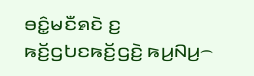ꤋꤢꤨ꤭ꤗꤢꤪꤎꤢꤧ ꤢ꤬ ꤒꤢꤩ꤬ꤞꤝꤢꤒꤢꤩ꤬ꤞꤢꤧ꤬ ꤒꤣ꤬ꤡꤣ꤬꤮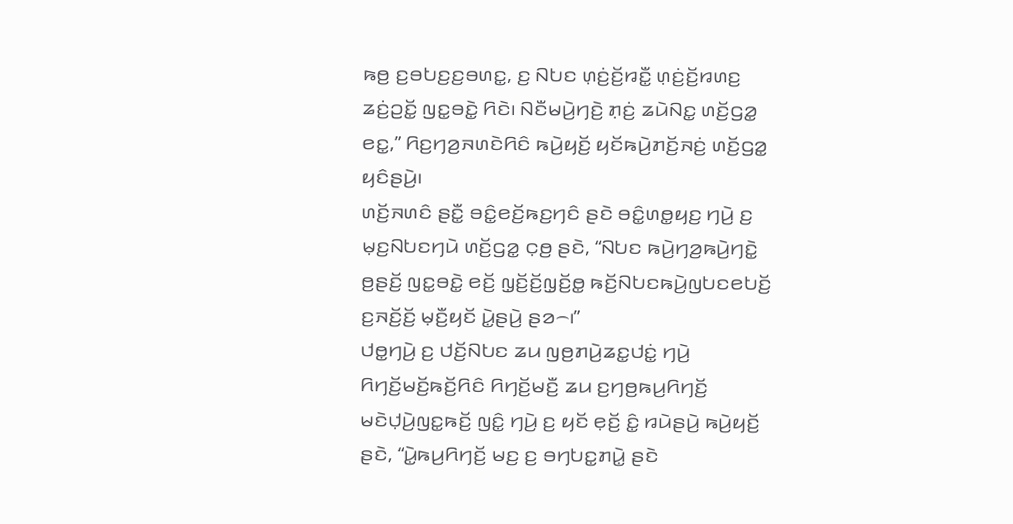ꤒꤥ꤬ ꤢ꤬ꤋꤝꤢ꤬ꤢ꤬ꤋꤛꤢ꤭, ꤢ꤬ ꤡꤝꤢ ꤛ꤫ꤢꤦ꤬ꤢꤩ꤬ꤙꤢꤪ꤭ ꤛ꤫ꤢꤦ꤬ꤢꤩ꤬ꤙꤛꤢ꤬ ꤘꤢꤦ꤬ꤑꤢꤩ꤭ ꤜꤢ꤭ꤋꤢꤧ꤭ ꤖꤢꤧ꤯ ꤡꤢꤪꤗꤣꤧ꤬ꤚꤢꤧ꤬ ꤊ꤫ꤢꤦ꤬ ꤘꤣꤧꤡꤢ꤭ ꤛꤢꤩ꤬ꤞꤤ꤭ ꤕꤢ꤭,” ꤖꤢ꤬ꤚꤤ꤬ꤏꤛꤢꤧꤖꤢꤨ ꤒꤣꤧ꤬ꤟꤢꤩ꤬ ꤟꤢꤩꤒꤣꤧ꤬ꤊꤢꤩ꤬ꤏꤢꤦ꤬ ꤛꤢꤩ꤬ꤞꤤ꤭ ꤟꤢꤨꤔꤣꤧ꤬꤯
ꤛꤢꤩ꤬ꤏꤛꤢꤨ ꤔꤢꤪ꤭ ꤋꤢꤨ꤭ꤕꤢꤩ꤬ꤒꤢ꤬ꤚꤢꤨ ꤔꤢꤧ ꤋꤢꤨ꤭ꤛꤥ꤭ꤟꤢ꤬ ꤚꤣꤧ꤬ ꤢ꤬ ꤗ꤫ꤢ꤬ꤡꤝꤢꤚꤣꤧ ꤛꤢꤩ꤬ꤞꤤ꤭ ꤍ꤫ꤥ꤬ ꤔꤢꤧ, “ꤡꤝꤢ ꤒꤣꤧ꤬ꤚꤤ꤬ꤒꤣꤧ꤬ꤚꤢꤧ꤭ ꤥ꤬ꤔꤢꤩ꤬ ꤜꤢ꤭ꤋꤢꤧ꤭ ꤕꤢꤩ꤬ ꤜ꤫ꤢꤩ꤬ꤢꤩ꤬ꤜ꤫ꤢꤩ꤬ꤥ꤭ ꤒꤢꤩ꤬ꤡꤝꤢꤒꤣꤧ꤬ꤜꤝꤢꤕꤝꤢꤩ꤬ ꤢ꤬ꤏꤢꤩ꤬ꤢꤩ꤬ ꤗ꤫ꤢꤪ꤬ꤟꤢꤩ ꤣꤧ꤭ꤔꤣꤧ꤬ ꤔꤤ꤮꤯”
ꤓꤥ꤭ꤚꤣꤧ꤬ ꤢ꤬ ꤓꤢꤩ꤬ꤡꤝꤢ ꤘꤣ ꤜꤥ꤬ꤊꤣꤧ꤬ꤘꤢ꤭ꤓꤢꤦ꤭ ꤚꤣꤧ꤬ ꤖꤚꤢꤩ꤬ꤗꤢꤩ꤬ꤒꤢꤩ꤬ꤖꤢꤨ ꤖꤚꤢꤩ꤬ꤗꤢꤪ꤬ ꤘꤣ ꤢ꤬ꤚꤥ꤬ꤒꤣ꤬ꤖꤚꤢꤩ꤬ ꤗꤢꤧꤓ꤫ꤣꤧ꤬ꤜꤢ꤭ꤒꤢꤩ꤬ ꤜꤢꤨ꤭ ꤚꤣꤧ꤬ ꤢ꤬ ꤟꤢꤩ ꤕ꤫ꤢꤩ꤬ ꤢꤨ꤭ ꤙꤣꤧꤔꤣꤧ꤬ ꤒꤣꤧ꤬ꤟꤢꤩ꤬ ꤔꤢꤧ, “ꤣꤧ꤭ꤒꤣ꤬ꤖꤚꤢꤩ꤬ ꤗꤢ꤬ ꤢ꤬ ꤋꤚꤝꤢ꤭ꤊꤣꤧ꤭ ꤔꤢꤧ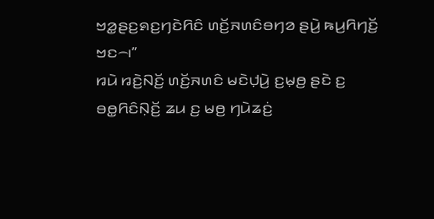ꤠꤤ꤭ꤔꤢ꤬ꤎꤢ꤬ꤚꤢꤧꤖꤢꤨ ꤛꤢꤩ꤬ꤏꤛꤢꤨꤋꤚꤤ ꤔꤣꤧ꤬ ꤒꤣ꤬ꤖꤚꤢꤩ꤬ ꤠꤢ꤮꤯”
ꤙꤣꤧ ꤙꤢꤧ꤬ꤡꤢꤩ꤬ ꤛꤢꤩ꤬ꤏꤛꤢꤨ ꤗꤢꤧꤓ꤫ꤣꤧ꤬ ꤢ꤬ꤗ꤫ꤥ꤬ ꤔꤢꤧ ꤢ꤬ ꤋꤥ꤭ꤖꤢꤨꤡ꤫ꤢꤩ꤬ ꤘꤣ ꤢ꤬ ꤗꤥ꤬ ꤚꤣꤧꤘꤢꤦ꤬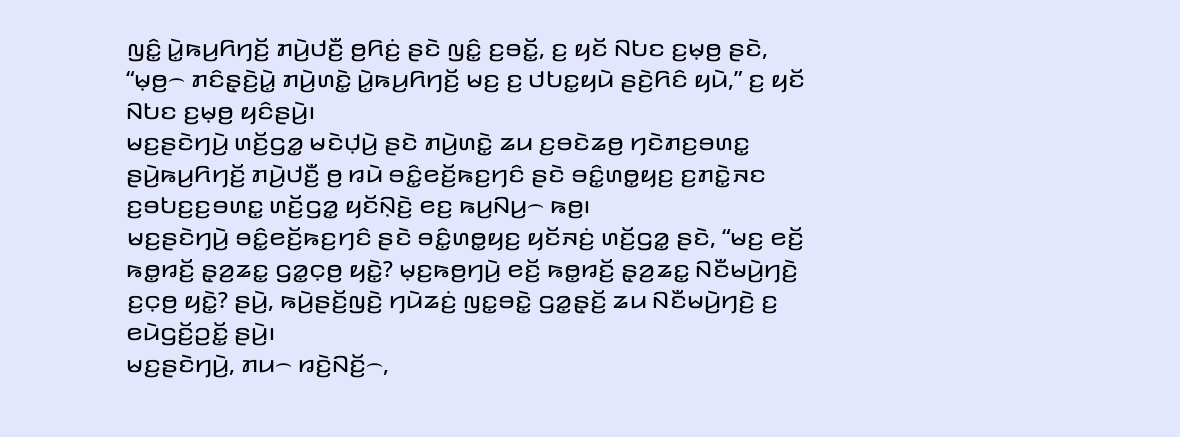ꤜꤢꤨ꤭ ꤣꤧ꤭ꤒꤣ꤬ꤖꤚꤢꤩ꤬ ꤊꤣꤧ꤬ꤓꤢꤪ꤬ ꤥ꤬ꤖꤢꤦ꤬ ꤔꤢꤧ ꤜꤢꤨ꤭ ꤢ꤬ꤋꤢꤩ꤭, ꤢ꤬ ꤟꤢꤩ ꤡꤝꤢ ꤢ꤬ꤗ꤫ꤥ꤬ ꤔꤢꤧ, “ꤗ꤫ꤥ꤬꤮ ꤊꤢꤨꤔ꤫ꤢꤧ꤬ꤣꤧ꤭ ꤊꤣꤧ꤬ꤛꤢꤧ꤭ ꤣꤧ꤭ꤒꤣ꤬ꤖꤚꤢꤩ꤬ ꤗꤢ꤬ ꤢ꤬ ꤓꤝꤢ꤭ꤟꤣꤧ ꤔꤢꤧ꤬ꤖꤢꤨ ꤟꤣꤧ,” ꤢ꤬ ꤟꤢꤩ ꤡꤝꤢ ꤢ꤬ꤗ꤫ꤥ꤬ ꤟꤢꤨꤔꤣꤧ꤬꤯
ꤗꤢ꤬ꤔꤢꤧꤚꤣꤧ꤬ ꤛꤢꤩ꤬ꤞꤤ꤭ ꤗꤢꤧꤓ꤫ꤣꤧ꤬ ꤔꤢꤧ ꤊꤣꤧ꤬ꤛꤢꤧ꤭ ꤘꤣ ꤢ꤬ꤋꤢꤧꤘꤥ꤬ ꤚꤢꤧꤊꤢ꤬ꤋꤛꤢ꤭ ꤔꤣꤧ꤬ꤒꤣ꤬ꤖꤚꤢꤩ꤬ ꤊꤣꤧ꤬ꤓꤢꤪ꤬ ꤥ꤬ ꤙꤣꤧ ꤋꤢꤨ꤭ꤕꤢꤩ꤬ꤒꤢ꤬ꤚꤢꤨ ꤔꤢꤧ ꤋꤢꤨ꤭ꤛꤥ꤭ꤟꤢ꤬ ꤢ꤬ꤊꤢꤧ꤭ꤏꤢ ꤢ꤬ꤋꤝꤢ꤬ꤢ꤬ꤋꤛꤢ꤭ ꤛꤢꤩ꤬ꤞꤤ꤭ ꤟꤢꤩꤡ꤫ꤢꤧ꤬ ꤕꤢ꤬ ꤒꤣ꤬ꤡꤣ꤬꤮ ꤒꤥ꤬꤯
ꤗꤢ꤬ꤔꤢꤧꤚꤣꤧ꤬ ꤋꤢꤨ꤭ꤕꤢꤩ꤬ꤒꤢ꤬ꤚꤢꤨ ꤔꤢꤧ ꤋꤢꤨ꤭ꤛꤥ꤭ꤟꤢ꤬ ꤟꤢꤩꤏꤢꤦ꤬ ꤛꤢꤩ꤬ꤞꤤ꤭ ꤔꤢꤧ, “ꤗꤢ꤬ ꤕꤢꤩ꤬ ꤒꤥ꤭ꤙꤢꤩ꤬ ꤔ꤫ꤤ꤬ꤘꤢ꤭ ꤞꤤ꤭ꤍ꤫ꤥ꤬ ꤟꤢꤧ꤭? ꤗ꤫ꤢ꤬ꤒꤥ꤬ꤚꤣꤧ꤬ ꤕꤢꤩ꤬ ꤒꤥ꤭ꤙꤢꤩ꤬ ꤔ꤫ꤤ꤬ꤘꤢ꤭ ꤡꤢꤪꤗꤣꤧ꤬ꤚꤢꤧ꤬ ꤢ꤬ꤍ꤫ꤥ꤬ ꤟꤢꤧ꤭? ꤔꤣꤧ꤬, ꤒꤣꤧ꤬ꤔꤢꤩ꤬ꤜꤢꤧ꤬ ꤚꤣꤧꤘꤢꤦ꤬ ꤜꤢ꤭ꤋꤢꤧ꤭ ꤞꤤ꤭ꤔ꤫ꤢꤩ꤬ ꤘꤣ ꤡꤢꤪꤗꤣꤧ꤬ꤚꤢꤧ꤬ ꤢ꤬ ꤕꤣꤧꤞꤢꤩ꤬ꤑꤢꤩ꤭ ꤔꤣꤧ꤬꤯
ꤗꤢ꤬ꤔꤢꤧꤚꤣꤧ꤬, ꤊꤣ꤮ ꤙꤢꤧ꤬ꤡꤢꤩ꤬꤮,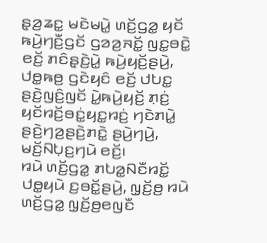ꤔ꤫ꤤ꤬ꤘꤢ꤭ ꤗꤢꤧꤗꤣꤧ꤭ ꤛꤢꤩ꤬ꤞꤤ꤭ ꤟꤢꤩ ꤒꤣꤧ꤬ꤚꤢꤪ꤬ꤞꤢꤩ ꤞꤤꤤ꤬ꤏꤢꤩ꤭ ꤜꤢ꤭ꤋꤢꤧ꤭ ꤕꤢꤩ꤬ ꤊꤢꤨꤔ꤫ꤢꤧ꤬ꤣꤧ꤭ ꤒꤣꤧ꤬ꤟꤢꤩ꤬ꤔꤣꤧ꤬, ꤓꤥ꤭ꤒꤥ꤬ ꤞꤢꤧꤟꤢꤨ ꤕꤢꤩ꤬ ꤓꤝꤢ꤭ ꤔꤢꤧ꤬ꤜꤢꤨ꤬ꤜꤢꤩ ꤣꤧ꤭ꤒꤣꤧ꤬ꤟꤢꤩ꤬ ꤊ꤫ꤢꤦ꤬ ꤟꤢꤩꤙꤢꤩ꤬ꤋꤢꤦ꤭ꤟꤢ꤭ꤙꤢꤦ꤬ ꤚꤢꤧꤊꤣꤧ꤭ ꤔꤢꤧ꤬ꤚꤤ꤬ꤔꤢꤧ꤬ꤊꤢꤧ꤭ ꤔꤣꤧ꤬ꤚꤣꤧ꤬, ꤗꤢꤩ꤬ꤡꤝ꤫ꤢ꤬ꤚꤣꤧ ꤕꤢꤩ꤬꤯
ꤙꤣꤧ ꤛꤢꤩ꤬ꤞꤤ꤭ ꤊꤝꤤ꤭ꤡꤢꤪꤙꤢꤩ꤭ ꤓꤥ꤭ꤟꤣꤧ ꤢ꤬ꤋꤢꤩ꤭ꤔꤣꤧ꤬, ꤜ꤫ꤢꤩ꤬ꤥ꤬ ꤙꤣꤧ ꤛꤢꤩ꤬ꤞꤤ꤭ ꤜ꤫ꤢꤩ꤬ꤥ꤬ꤕꤜꤢꤪ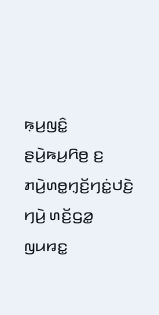ꤒ꤫ꤣ꤬ꤜꤢꤨ꤭ ꤔꤣꤧ꤬ꤒꤣ꤬ꤖꤥ꤬ ꤢ꤬ ꤊꤣꤧ꤬ꤛꤥ꤭ꤚ꤫ꤢꤩ꤬ꤚꤢꤦ꤭ꤓꤢꤧ꤬ ꤚꤣꤧ꤬ ꤛꤢꤩ꤬ꤞꤤ꤭ ꤜꤣꤙꤢ꤭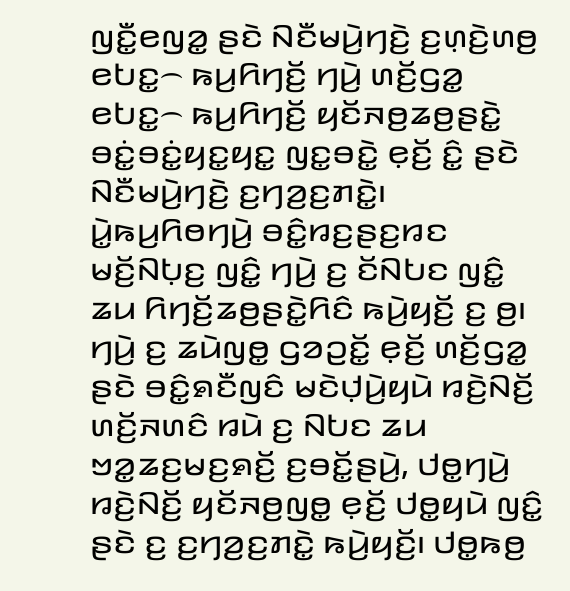ꤜꤢꤪ꤭ꤕꤜꤤ꤭ ꤔꤢꤧ ꤡꤢꤪꤗꤣꤧ꤬ꤚꤢꤧ꤬ ꤢ꤬ꤛ꤫ꤢꤧ꤬ꤛꤥ꤬ ꤕꤝꤢ꤭꤮ ꤒꤣ꤬ꤖꤚꤢꤩ꤬ ꤚꤣꤧ꤬ ꤛꤢꤩ꤬ꤞꤤ꤭ ꤕꤝꤢ꤭꤮ ꤒꤣ꤬ꤖꤚꤢꤩ꤬ ꤟꤢꤩꤏꤥ꤬ꤘꤥ꤬ꤔꤢꤧ꤭ ꤋꤢꤦ꤭ꤋꤢꤦ꤭ꤟꤢ꤭ꤟꤢ꤭ ꤜꤢ꤭ꤋꤢꤧ꤭ ꤕ꤫ꤢꤩ꤬ ꤢꤨ꤭ ꤔꤢꤧ ꤡꤢꤪꤗꤣꤧ꤬ꤚꤢꤧ꤬ ꤢ꤬ꤚꤤ꤬ꤢ꤬ꤊꤢꤧ꤭꤯
ꤣꤧ꤭ꤒꤣ꤬ꤖꤥꤚꤣꤧ꤬ ꤋꤢꤨ꤭ꤙꤢ꤬ꤔꤢ꤬ꤙꤢ ꤗꤢꤩ꤬ꤡꤝ꤫ꤢ꤬ ꤜꤢꤨ꤭ ꤚꤣꤧ꤬ ꤢ꤬ ꤢꤩꤡꤝꤢ ꤜꤢꤨ꤭ ꤘꤣ ꤖꤚꤢꤩ꤬ꤘꤥ꤬ꤔꤢꤧ꤭ꤖꤢꤨ ꤒꤣꤧ꤬ꤟꤢꤩ꤬ ꤢ꤬ ꤥ꤬꤯ ꤚꤣꤧ꤬ ꤢ꤬ ꤘꤣꤧꤜꤥ꤭ ꤞꤤꤑꤢꤩ꤭ ꤕ꤫ꤢꤩ꤬ ꤛꤢꤩ꤬ꤞꤤ꤭ ꤔꤢꤧ ꤋꤢꤨ꤭ꤎꤢꤪꤜꤢꤨ ꤗꤢꤧꤓ꤫ꤣꤧ꤬ꤟꤣꤧ ꤙꤢꤧ꤬ꤡꤢꤩ꤬ ꤛꤢꤩ꤬ꤏꤛꤢꤨ ꤙꤣꤧ ꤢ꤬ ꤡꤝꤢ ꤘꤣ ꤠꤤ꤭ꤘꤢ꤬ꤗꤢ꤬ꤎꤢꤩ꤬ ꤢ꤬ꤋꤢꤩ꤭ꤔꤣꤧ꤬, ꤓꤥ꤭ꤚꤣꤧ꤬ ꤙꤢꤧ꤬ꤡꤢꤩ꤬ ꤟꤢꤩꤏꤥ꤬ꤜꤥ꤭ ꤕ꤫ꤢꤩ꤬ ꤓꤥ꤭ꤟꤣꤧ ꤜꤢꤨ꤭ ꤔꤢꤧ ꤢ꤬ ꤢ꤬ꤚꤤ꤬ꤢ꤬ꤊꤢꤧ꤭ ꤒꤣꤧ꤬ꤟꤢꤩ꤬꤯ ꤓꤥ꤭ꤒꤥ꤬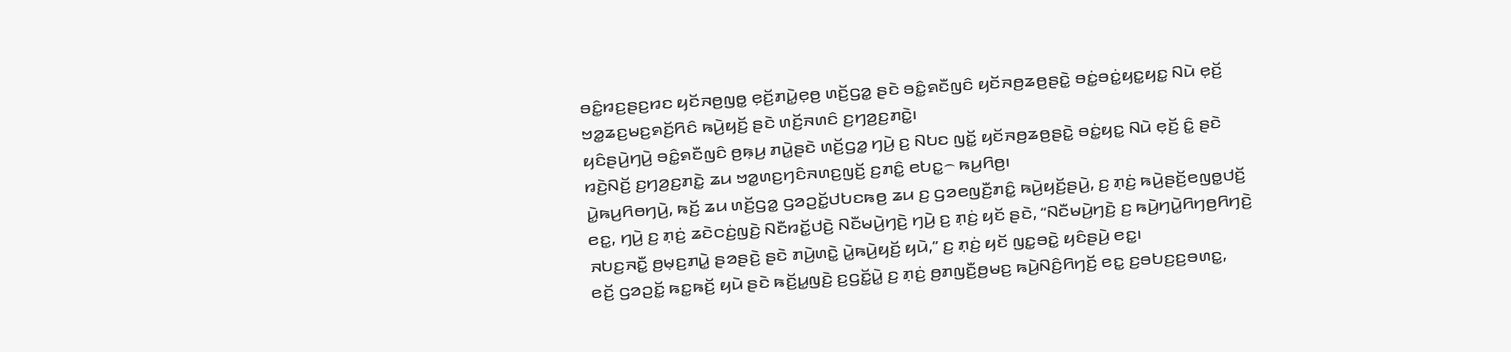ꤋꤢꤨ꤭ꤙꤢ꤬ꤔꤢ꤬ꤙꤢ ꤟꤢꤩꤏꤥ꤬ꤜꤥ꤭ ꤕ꤫ꤢꤩ꤬ꤊꤣꤧ꤭ꤕ꤫ꤥ꤬ ꤛꤢꤩ꤬ꤞꤤ꤭ ꤔꤢꤧ ꤋꤢꤨ꤭ꤎꤢꤪꤜꤢꤨ ꤟꤢꤩꤏꤥ꤬ꤘꤥ꤬ꤔꤢꤧ꤭ ꤋꤢꤦ꤭ꤋꤢꤦ꤭ꤟꤢ꤭ꤟꤢ꤭ ꤡꤣꤧ ꤕ꤫ꤢꤩ꤬ ꤠꤤ꤭ꤘꤢ꤬ꤗꤢ꤬ꤎꤢꤩ꤬ꤖꤢꤨ ꤒꤣꤧ꤬ꤟꤢꤩ꤬ ꤔꤢꤧ ꤛꤢꤩ꤬ꤏꤛꤢꤨ ꤢ꤬ꤚꤤ꤬ꤢ꤬ꤊꤢꤧ꤭꤯
ꤟꤢꤨꤔꤣꤧ꤬ꤚꤣꤧ꤬ ꤋꤢꤨ꤭ꤎꤢꤪꤜꤢꤨ ꤥ꤬ꤒ꤫ꤣ꤬ ꤊꤣꤧ꤭ꤔꤢꤧ ꤛꤢꤩ꤬ꤞꤤ꤭ ꤚꤣꤧ꤬ ꤢ꤬ ꤡꤝꤢ ꤜꤢꤩ꤭ ꤟꤢꤩꤏꤥ꤬ꤘꤥ꤬ꤔꤢꤧ꤭ ꤋꤢꤦ꤭ꤟꤢ꤭ ꤡꤣꤧ ꤕ꤫ꤢꤩ꤬ ꤢꤨ꤭ ꤔꤢꤧ ꤙꤢꤧ꤬ꤡꤢꤩ꤬ ꤢ꤬ꤚꤤ꤬ꤢ꤬ꤊꤢꤧ꤭ ꤘꤣ ꤠꤤ꤭ꤛꤢ꤬ꤚꤢꤨꤏꤛꤢ꤬ꤜꤢꤩ꤬ ꤢ꤬ꤊꤢꤨ꤭ ꤕꤝꤢ꤭꤮ ꤒꤣ꤬ꤖꤥ꤬꤯
ꤣꤧ꤭ꤒꤣ꤬ꤖꤥꤚꤣꤧ꤬, ꤒꤢꤩ꤬ ꤘꤣ ꤛꤢꤩ꤬ꤞꤤ꤭ ꤞꤤꤑꤢꤩ꤭ꤓꤝꤢꤒꤥ꤬ ꤘꤣ ꤢ꤬ ꤞꤤꤕꤜꤢꤪ꤬ꤊꤢꤨ꤭ ꤒꤣꤧ꤬ꤟꤢꤩ꤬ꤔꤣꤧ꤬, ꤢ꤬ ꤊ꤫ꤢꤦ꤬ ꤒꤣꤧ꤬ꤔꤢꤩ꤬ꤕꤜꤥ꤭ꤓꤢꤩ꤬ ꤕꤢ꤭, ꤚꤣꤧ꤬ ꤢ꤬ ꤊ꤫ꤢꤦ꤬ ꤘꤢꤧꤍꤢꤦ꤬ꤜꤢꤧ꤬ ꤡꤢꤪꤙꤢꤩ꤭ꤓꤢꤧ꤬ ꤡꤢꤪꤗꤣꤧ꤬ꤚꤢꤧ꤬ ꤚꤣꤧ꤬ ꤢ꤬ ꤊ꤫ꤢꤦ꤬ ꤟꤢꤩ ꤔꤢꤧ, “ꤡꤢꤪꤗꤣꤧ꤬ꤚꤢꤧ꤬ ꤢ꤬ ꤒꤣꤧ꤬ꤚꤣꤧ꤭ꤖꤚꤥ꤬ꤖꤚꤢꤧ꤬ ꤏꤝꤢ꤬ꤏꤢꤪ꤭ ꤥ꤬ꤗ꤫ꤢ꤬ꤊꤣꤧ꤭ ꤔꤤꤔꤢꤧ꤬ ꤔꤢꤧ ꤊꤣꤧ꤬ꤛꤢꤧ꤭ ꤣꤧ꤭ꤒꤣꤧ꤬ꤟꤢꤩ꤬ ꤟꤣꤧ,” ꤢ꤬ ꤊ꤫ꤢꤦ꤬ ꤟꤢꤩ ꤜꤢ꤭ꤋꤢꤧ꤭ ꤟꤢꤨꤔꤣꤧ꤬ ꤕꤢ꤭꤯
ꤕꤢꤩ꤬ ꤞꤤꤑꤢꤩ꤭ ꤒꤢ꤭ꤒꤢꤩ꤬ ꤟꤣꤧ ꤔꤢꤧ ꤒꤢꤩ꤬ꤣ꤭ꤜꤢꤧ꤬ ꤢ꤬ꤞꤢꤩ꤭ꤣꤧ꤭ ꤢ꤬ ꤊ꤫ꤢꤦ꤬ ꤥ꤬ꤊꤜꤢꤪ꤬ꤥ꤬ꤗꤢ꤬ ꤒꤣꤧ꤬ꤡꤢꤨ꤬ꤖꤚꤢꤩ꤬ ꤕꤢ꤭ ꤢ꤬ꤋꤝꤢ꤬ꤢ꤬ꤋꤛꤢ꤭,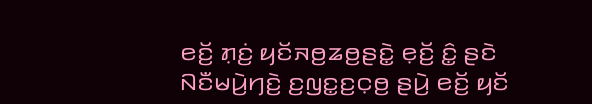ꤕꤢꤩ꤬ ꤊ꤫ꤢꤦ꤬ ꤟꤢꤩꤏꤥ꤬ꤘꤥ꤬ꤔꤢꤧ꤭ ꤕ꤫ꤢꤩ꤬ ꤢꤨ꤭ ꤔꤢꤧ ꤡꤢꤪꤗꤣꤧ꤬ꤚꤢꤧ꤬ ꤢ꤬ꤜꤢ꤭ꤢ꤬ꤍ꤫ꤥ꤬ ꤔꤣꤧ꤬ ꤕꤢꤩ꤬ ꤟꤢꤩ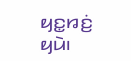ꤟꤢ꤭ꤙꤢꤦ꤬ ꤟꤣꤧ꤯